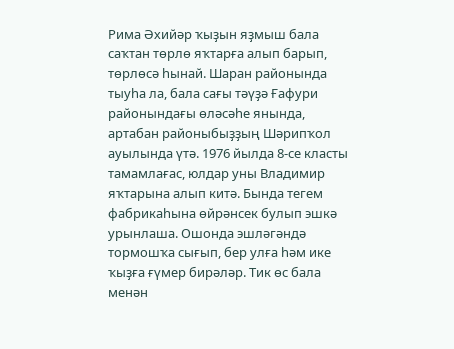Рима Әхийәр ҡыҙын яҙмыш бала саҡтан төрлө яҡтарға алып барып, төрлөсә һынай. Шаран районында тыуһа ла, бала сағы тәүҙә Ғафури районындағы өләсәһе янында, артабан районыбыҙҙың Шәрипҡол ауылында үтә. 1976 йылда 8-се класты тамамлағас, юлдар уны Владимир яҡтарына алып китә. Бында тегем фабрикаһына өйрәнсек булып эшкә урынлаша. Ошонда эшләгәндә тормошҡа сығып, бер улға һәм ике ҡыҙға ғүмер бирәләр. Тик өс бала менән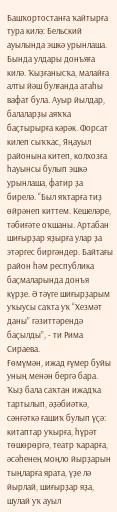Башҡортостанға ҡайтырға тура килә: Бельский ауылында эшкә урынлаша. Бында улдары донъяға килә. Ҡыҙғанысҡа, малайға алты йәш булғанда атаһы вафат була. Ауыр йылдар, балаларҙы аяҡҡа баҫтырырға кәрәк. Форсат килеп сыҡҡас, Яңауыл районына китеп, колхозға һауынсы булып эшкә урынлаша, фатир ҙа бирелә. “Был яҡтарға тиҙ өйрәнеп киттем. Кешеләре, тәбиғәте оҡшаны. Артабан шиғырҙар яҙырға улар ҙа этәргес биргәндер. Байтағы район һәм республика баҫмаларында донъя күрҙе. Ә тәүге шиғырҙарым уҡыусы саҡта уҡ “Хезмәт даны” гәзиттәрендә баҫылды”, - ти Рима Сираева.
Ғөмүмән, ижад ғүмер буйы уның менән бергә бара. Ҡыҙ бала саҡтан ижадҡа тартылып, әҙәбиәткә, сәнғәткә ғашиҡ булып үҫә: китаптар уҡырға, һүрәт төшөрөргә, театр ҡарарға, әсәһенең моңло йырҙарын тыңларға ярата, үҙе лә йырлай, шиғырҙар яҙа, шулай уҡ ауыл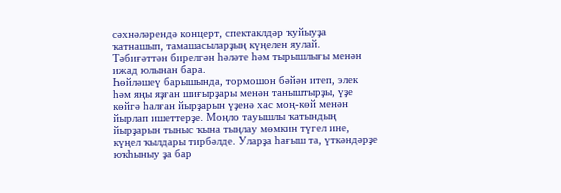сәхнәләрендә концерт, спектаклдәр ҡуйыуҙа ҡатнашып, тамашасыларҙың күңелен яулай. Тәбиғәттән бирелгән һәләте һәм тырышлығы менән ижад юлынан бара.
Һөйләшеү барышында, тормошон бәйән итеп, элек һәм яңы яҙған шиғырҙары менән таныштырҙы, үҙе көйгә һалған йырҙарын үҙенә хас моң-көй менән йырлап ишеттерҙе. Моңло тауышлы ҡатындың йырҙарын тыныс ҡына тыңлау мөмкин түгел ине, күңел ҡылдары тирбәлде. Уларҙа һағыш та, үткәндәрҙе юҡһыныу ҙа бар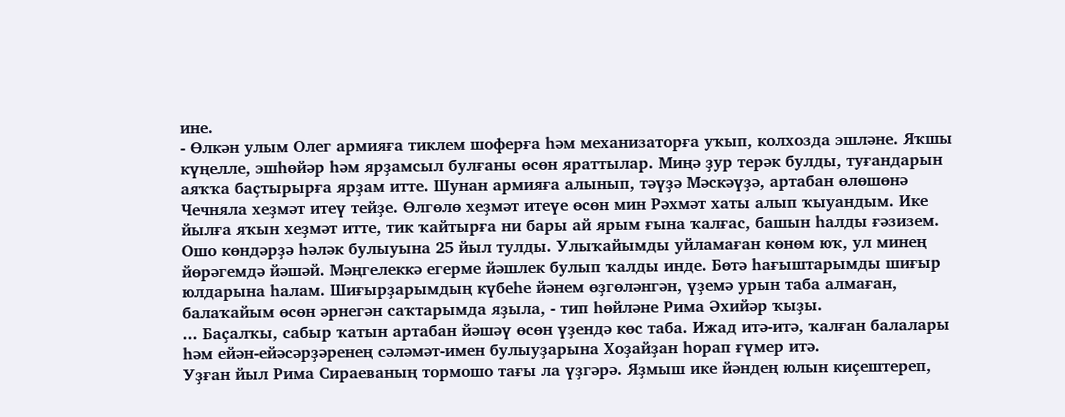ине.
- Өлкән улым Олег армияға тиклем шоферға һәм механизаторға уҡып, колхозда эшләне. Яҡшы күңелле, эшһөйәр һәм ярҙамсыл булғаны өсөн яраттылар. Миңә ҙур терәк булды, туғандарын аяҡҡа баҫтырырға ярҙам итте. Шунан армияға алынып, тәүҙә Мәскәүҙә, артабан өлөшөнә Чечняла хеҙмәт итеү тейҙе. Өлгөлө хеҙмәт итеүе өсөн мин Рәхмәт хаты алып ҡыуандым. Ике йылға яҡын хеҙмәт итте, тик ҡайтырға ни бары ай ярым ғына ҡалғас, башын һалды ғәзизем. Ошо көндәрҙә һәләк булыуына 25 йыл тулды. Улыҡайымды уйламаған көнөм юҡ, ул минең йөрәгемдә йәшәй. Мәңгелеккә егерме йәшлек булып ҡалды инде. Бөтә һағыштарымды шиғыр юлдарына һалам. Шиғырҙарымдың күбеһе йәнем өҙгөләнгән, үҙемә урын таба алмаған, балаҡайым өсөн әрнегән саҡтарымда яҙыла, - тип һөйләне Рима Әхийәр ҡыҙы.
... Баҫалҡы, сабыр ҡатын артабан йәшәү өсөн үҙендә көс таба. Ижад итә-итә, ҡалған балалары һәм ейән-ейәсәрҙәренең сәләмәт-имен булыуҙарына Хоҙайҙан һорап ғүмер итә.
Уҙған йыл Рима Сираеваның тормошо тағы ла үҙгәрә. Яҙмыш ике йәндең юлын киҫештереп,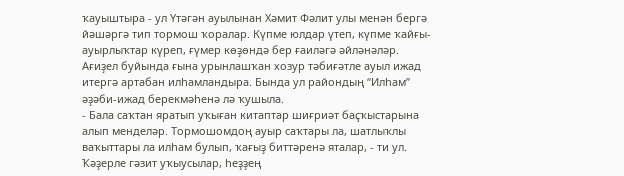ҡауыштыра - ул Үтәгән ауылынан Хәмит Фәлит улы менән бергә йәшәргә тип тормош ҡоралар. Күпме юлдар үтеп, күпме ҡайғы-ауырлыҡтар күреп, ғүмер көҙөндә бер ғаиләгә әйләнәләр. Ағиҙел буйында ғына урынлашҡан хозур тәбиғәтле ауыл ижад итергә артабан илһамландыра. Бында ул райондың “Илһам” әҙәби-ижад берекмәһенә лә ҡушыла.
- Бала саҡтан яратып уҡыған китаптар шиғриәт баҫҡыстарына алып менделәр. Тормошомдоң ауыр саҡтары ла, шатлыҡлы ваҡыттары ла илһам булып, ҡағыҙ биттәренә яталар, - ти ул.
Ҡәҙерле гәзит уҡыусылар, һеҙҙең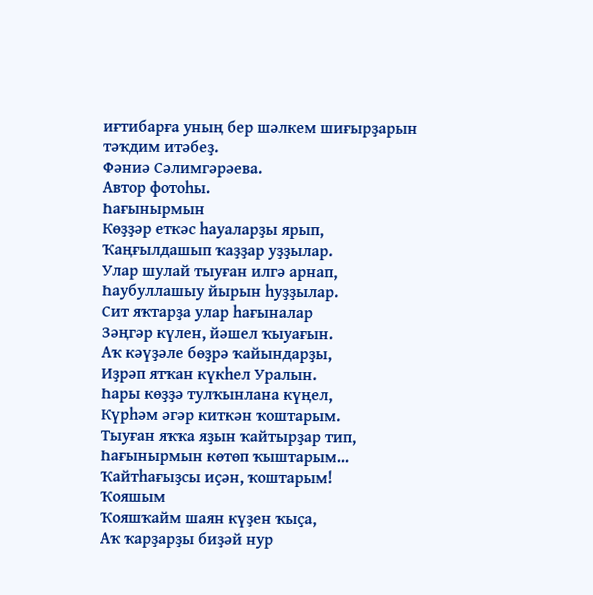иғтибарға уның бер шәлкем шиғырҙарын тәҡдим итәбеҙ.
Фәниә Сәлимгәрәева.
Автор фотоһы.
Һағынырмын
Көҙҙәр еткәс һауаларҙы ярып,
Ҡаңғылдашып ҡаҙҙар уҙҙылар.
Улар шулай тыуған илгә арнап,
Һаубуллашыу йырын һуҙҙылар.
Сит яҡтарҙа улар һағыналар
Зәңгәр күлен, йәшел ҡыуағын.
Аҡ кәүҙәле бөҙрә ҡайындарҙы,
Иҙрәп ятҡан күкһел Уралын.
Һары көҙҙә тулҡынлана күңел,
Күрһәм әгәр киткән ҡоштарым.
Тыуған яҡҡа яҙын ҡайтырҙар тип,
Һағынырмын көтөп ҡыштарым...
Ҡайтһағыҙсы иҫән, ҡоштарым!
Ҡояшым
Ҡояшҡайм шаян күҙен ҡыҫа,
Аҡ ҡарҙарҙы биҙәй нур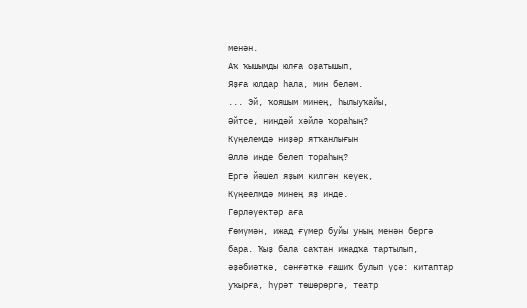менән.
Аҡ ҡышымды юлға оҙатышып,
Яҙға юлдар һала, мин беләм.
... Эй, ҡояшым минең, һылыуҡайы,
Әйтсе, ниндәй хәйлә ҡораһың?
Күңелемдә ниҙәр ятҡанлығын
Әллә инде белеп тораһың?
Ергә йәшел яҙым килгән кеүек,
Күңеелмдә минең яҙ инде.
Гөрләүектәр аға
Ғөмүмән, ижад ғүмер буйы уның менән бергә бара. Ҡыҙ бала саҡтан ижадҡа тартылып, әҙәбиәткә, сәнғәткә ғашиҡ булып үҫә: китаптар уҡырға, һүрәт төшөрөргә, театр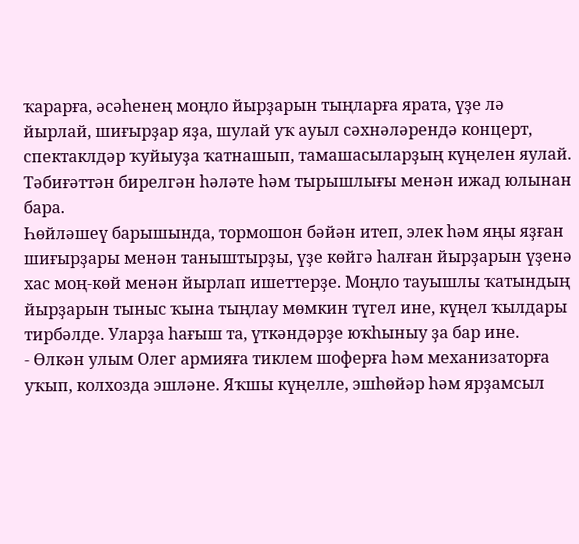ҡарарға, әсәһенең моңло йырҙарын тыңларға ярата, үҙе лә йырлай, шиғырҙар яҙа, шулай уҡ ауыл сәхнәләрендә концерт, спектаклдәр ҡуйыуҙа ҡатнашып, тамашасыларҙың күңелен яулай. Тәбиғәттән бирелгән һәләте һәм тырышлығы менән ижад юлынан бара.
Һөйләшеү барышында, тормошон бәйән итеп, элек һәм яңы яҙған шиғырҙары менән таныштырҙы, үҙе көйгә һалған йырҙарын үҙенә хас моң-көй менән йырлап ишеттерҙе. Моңло тауышлы ҡатындың йырҙарын тыныс ҡына тыңлау мөмкин түгел ине, күңел ҡылдары тирбәлде. Уларҙа һағыш та, үткәндәрҙе юҡһыныу ҙа бар ине.
- Өлкән улым Олег армияға тиклем шоферға һәм механизаторға уҡып, колхозда эшләне. Яҡшы күңелле, эшһөйәр һәм ярҙамсыл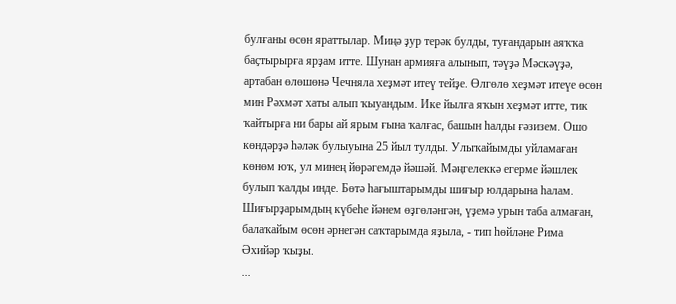булғаны өсөн яраттылар. Миңә ҙур терәк булды, туғандарын аяҡҡа баҫтырырға ярҙам итте. Шунан армияға алынып, тәүҙә Мәскәүҙә, артабан өлөшөнә Чечняла хеҙмәт итеү тейҙе. Өлгөлө хеҙмәт итеүе өсөн мин Рәхмәт хаты алып ҡыуандым. Ике йылға яҡын хеҙмәт итте, тик ҡайтырға ни бары ай ярым ғына ҡалғас, башын һалды ғәзизем. Ошо көндәрҙә һәләк булыуына 25 йыл тулды. Улыҡайымды уйламаған көнөм юҡ, ул минең йөрәгемдә йәшәй. Мәңгелеккә егерме йәшлек булып ҡалды инде. Бөтә һағыштарымды шиғыр юлдарына һалам. Шиғырҙарымдың күбеһе йәнем өҙгөләнгән, үҙемә урын таба алмаған, балаҡайым өсөн әрнегән саҡтарымда яҙыла, - тип һөйләне Рима Әхийәр ҡыҙы.
...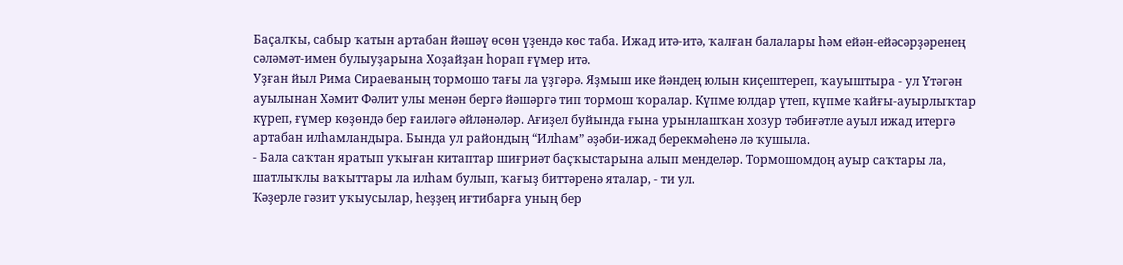Баҫалҡы, сабыр ҡатын артабан йәшәү өсөн үҙендә көс таба. Ижад итә-итә, ҡалған балалары һәм ейән-ейәсәрҙәренең сәләмәт-имен булыуҙарына Хоҙайҙан һорап ғүмер итә.
Уҙған йыл Рима Сираеваның тормошо тағы ла үҙгәрә. Яҙмыш ике йәндең юлын киҫештереп, ҡауыштыра - ул Үтәгән ауылынан Хәмит Фәлит улы менән бергә йәшәргә тип тормош ҡоралар. Күпме юлдар үтеп, күпме ҡайғы-ауырлыҡтар күреп, ғүмер көҙөндә бер ғаиләгә әйләнәләр. Ағиҙел буйында ғына урынлашҡан хозур тәбиғәтле ауыл ижад итергә артабан илһамландыра. Бында ул райондың “Илһам” әҙәби-ижад берекмәһенә лә ҡушыла.
- Бала саҡтан яратып уҡыған китаптар шиғриәт баҫҡыстарына алып менделәр. Тормошомдоң ауыр саҡтары ла, шатлыҡлы ваҡыттары ла илһам булып, ҡағыҙ биттәренә яталар, - ти ул.
Ҡәҙерле гәзит уҡыусылар, һеҙҙең иғтибарға уның бер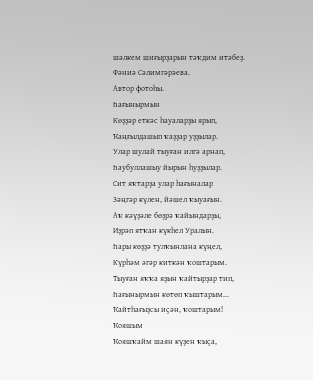шәлкем шиғырҙарын тәҡдим итәбеҙ.
Фәниә Сәлимгәрәева.
Автор фотоһы.
Һағынырмын
Көҙҙәр еткәс һауаларҙы ярып,
Ҡаңғылдашып ҡаҙҙар уҙҙылар.
Улар шулай тыуған илгә арнап,
Һаубуллашыу йырын һуҙҙылар.
Сит яҡтарҙа улар һағыналар
Зәңгәр күлен, йәшел ҡыуағын.
Аҡ кәүҙәле бөҙрә ҡайындарҙы,
Иҙрәп ятҡан күкһел Уралын.
Һары көҙҙә тулҡынлана күңел,
Күрһәм әгәр киткән ҡоштарым.
Тыуған яҡҡа яҙын ҡайтырҙар тип,
Һағынырмын көтөп ҡыштарым...
Ҡайтһағыҙсы иҫән, ҡоштарым!
Ҡояшым
Ҡояшҡайм шаян күҙен ҡыҫа,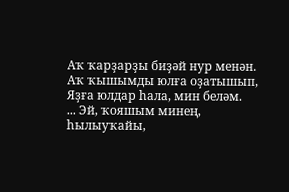Аҡ ҡарҙарҙы биҙәй нур менән.
Аҡ ҡышымды юлға оҙатышып,
Яҙға юлдар һала, мин беләм.
... Эй, ҡояшым минең, һылыуҡайы,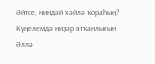Әйтсе, ниндәй хәйлә ҡораһың?
Күңелемдә ниҙәр ятҡанлығын
Әллә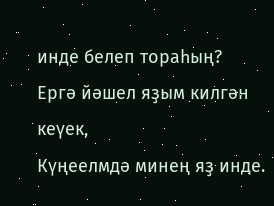инде белеп тораһың?
Ергә йәшел яҙым килгән кеүек,
Күңеелмдә минең яҙ инде.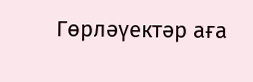Гөрләүектәр аға